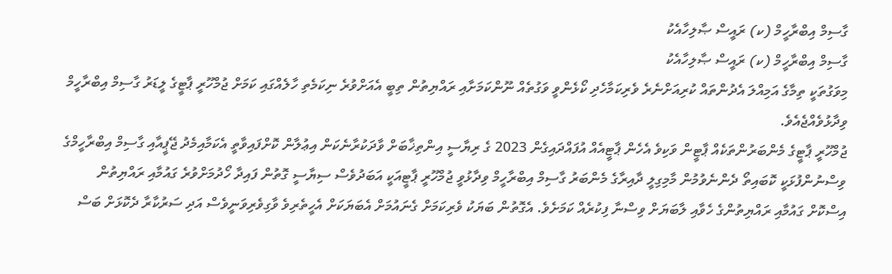ގާސިމް އިބްރާހީމް (ކ) ރައީސް ޞާލިހާއެކު
ގާސިމް އިބްރާހީމް (ކ) ރައީސް ޞާލިހާއެކު
މިވަގުތަކީ ތިމާގެ އަމިއްލަ އެދުންތައް ކުރިއަށްނެރެ ވެރިކަމާހެދި ކޯޅެންވީ ވަގުތެއް ނޫންކަމަށާއި ރައްޔިތުން ތިބީ އެއަށްވުރެ ނިކަމެތި ހާލެއްގައި ކަމަށް ޖުމްހޫރީ ޕާޓީގެ ލީޑަރު ގާސިމް އިބްރާހީމް ވިދާޅުވެއްޖެއެވެ.
ޖުމްހޫރީ ޕާޓީގެ މެންބަރުންތަކެއް ޕާޓީން ވަކިވެ އެހެން ޕާޓީއެއް އުފައްދައިގެން 2023 ގެ ރިޔާސީ އިންތިޚާބަށް ވާދަކުރާނެކަން އިޢުލާން ކޮށްފައިވާތީ އެކަމާއިމެދު ޖޭޕީއާއި ގާސިމް އިބްރާހީމްގެ ވިސްނުންފުޅަކީ ކޮބައިތޯ ދެންނެވުމުން މާމިގިލީ ދާއިރާގެ މެންބަރު ގާސިމް އިބްރާހީމް ވިދާޅުވީ ޖުމްހޫރީ ޕާޓީއަކީ އަބަދުވެސް ސިޔާސީ ގޮތުން ފައިދާ ހޯދުމަށްވުރެ ގައުމާއި ރައްޔިތުން އިސްކޮށް ގައުމާއި ރައްޔިތުންގެ ހެވާއި ލާބަޔަށް ވިސްނާ ފިކުރެއް ކަމަށެވެ. އެގޮތުން ބަޔަކު ވެރިކަމަށް ގެނައުމަށް އެބަޔަކަށް އެހީތެރިވެ ވާގިވެރިވަނީވެސް އަދި ސަރުކާރާ ދެކޮޅަށް ބަސް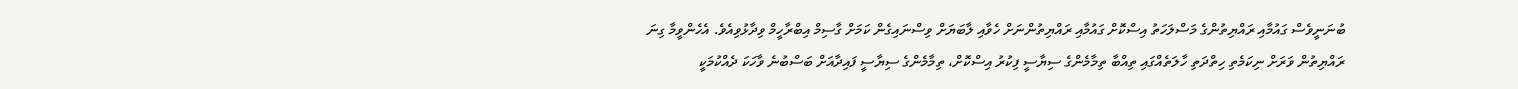ބުނަނީވެސް ގައުމާއި ރައްޔިތުންގެ މަސްލަހަތު އިސްކޮށް ގައުމާއި ރައްޔިތުންނަށް ހެވާއި ލާބަޔަށް ވިސްނައިގެން ކަމަށް ގާސިމް އިބްރާހީމް ވިދާޅުވިއެވެ. އެހެންވީމާ ގިނަ ރައްޔިތުން ވަރަށް ނިކަމެތި ހިތްދަތި ހާލަތެއްގައި ތިއްބާ ތިމާމެންގެ ސިޔާސީ ފިކުރު އިސްކޮށް، ތިމާމެންގެ ސިޔާސީ ފައިދާއަށް ބަސްބުނެ ވާހަކަ ދެއްކުމަކީ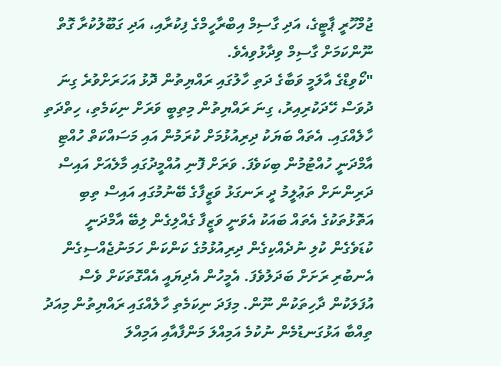ޖުމްހޫރީ ޕާޓީގެ، އަދި ގާސިމް އިބްރާހީމްގެ ފިކުރާއި، އަދި ގަބޫލުކުރާ ގޮތް ނޫންކަމަށް ގާސިމް ވިދާޅުވިއެވެ.
"ކޯވިޑްގެ އާލަމީ ވަބާގެ ދަތި ހާލުގައި ރައްޔިތުން ދޮޅު އަހަރަށްވުރެ ގިނަ ދުވަސް ހޭދަކުރިއިރު، ގިނަ ރައްޔިތުން މިތިބީ ވަރަށް ނިކަމެތި، ހިތްދަތި ހާލެއްގައި. އެތައް ބަޔަކު ދިރިއުޅުމަށް ކުރަމުން އައި މަސައްކަތް ހުއްޓި އާމްދަނީ ހުއްޓުމުން ބިކަވެފަ. ވަރަށް ފޮނި އުއްމީދުގައި މާލެއަށް އައިސް ދަރިންނަށް ތަޢުލީމު ދީ ރަނގަޅު ވަޒީފާގެ ބޭނުމުގައި އައިސް ތިބި އަތޮޅުތަކުގެ އެތައް ބައަކު އެވަނީ ވަޒީފާ ގެއްލިގެން ލިބޭ އާމްދަނީ ކުޑަވެގެން ކުލި ނުދެއްކިގެން ދިރިއުޅުމުގެ ކަންކަން ހަމަނުޖެއްސިގެން އެނބުރި ރަށަށް ބަދަލުވެފަ. އެމީހުން އެދިޔައީ އެއްގޮތަކަށް ވެސް އުފަލަކުން ދާހިތަކުން ނޫން. މިފަދަ ނިކަމެތި ހާލެއްގައި ރައްޔިތުން މިއަދު ތިއްބާ އަޅުގަނޑުމެން ނުކުމެ އަމިއްލަ މަންފާއާއި އަމިއްލަ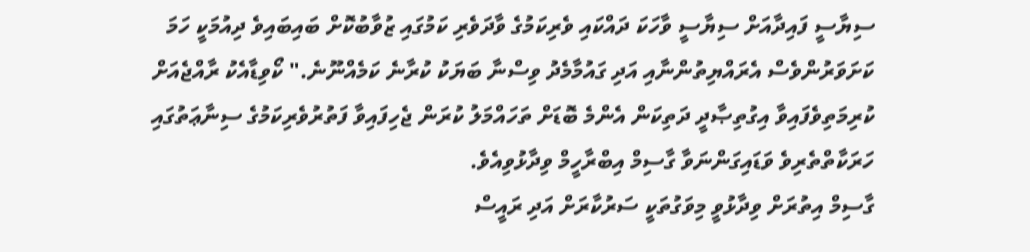ސިޔާސީ ފައިދާއަށް ސިޔާސީ ވާހަކަ ދައްކައި ވެރިކަމުގެ ވާދަވެރި ކަމުގައި ޒުވާބުކޮށް ބައިބައިވެ ދިއުމަކީ ހަމަ ކަށަވަރުންވެސް އެރައްޔިތުންނާއި އަދި ގައުމާމެދު ވިސްނާ ބަޔަކު ކުރާނެ ކަމެއްނޫނެ." ކޯވިޑާއެކު ރާއްޖެއަށް ކުރިމަތިވެފައިވާ އިގުތިޞާދީ ދަތިކަން އެންމެ ބޮޑަށް ތަހައްމަލު ކުރަން ޖެހިފައިވާ ފަތުރުވެރިކަމުގެ ސިނާޢަތުގައި ހަރަކާތްތެރިވެ ވަޑައިގަންނަވާ ގާސިމް އިބްރާހީމް ވިދާޅުވިއެވެ.
ގާސިމް އިތުރަށް ވިދާޅުވީ މިވަގުތަކީ ސަރުކާރަށް އަދި ރައީސް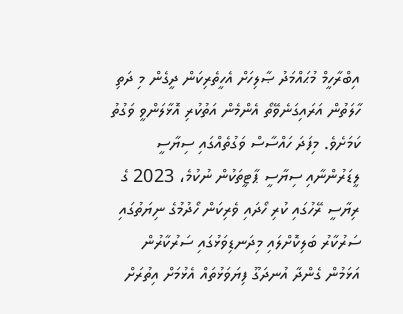އިބްރާހީމް މުޙައްމަދު ޞާލިހަށް އެހީތެރިކަން ދީގެން މި ދަތި ހާލަތުން އަރައިގަނެވޭތޯ އެންމެން އަތުކުރި އޮޅާލަންވީ ވަގުތު ކަމަށެވެ. މިފަދަ ހައްސާސް ވަގުތެއްގައި ސިޔާސީ ލީޑަރުންނާއި ސިޔާސީ ޕާޓީތަކުން ނުކުމެ، 2023 ގެ ރިޔާސީ ރޭހުގައި ކުރި ހޯދައި ވެރިކަން ހޯދުމުގެ ނިޔަތުގައި ސަރުކާރު ބަލިކޮށްލައި މިދަނޑިވަޅުގައި ސަރުކާރުން އަޅަމުން ގެންދާ އުނދަގޫ ފިޔަވަޅުތައް އެޅުމަށް އިތުރަށް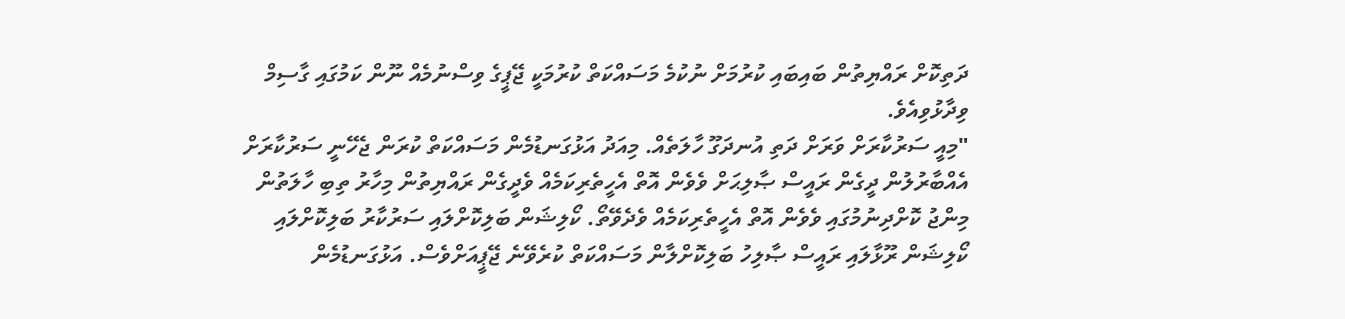ދަތިކޮށް ރައްޔިތުން ބައިބައި ކުރުމަށް ނުކުމެ މަސައްކަތް ކުރުމަކީ ޖޭޕީގެ ވިސްނުމެއް ނޫން ކަމުގައި ގާސިމް ވިދާޅުވިއެވެ.
"މިއީ ސަރުކާރަށް ވަރަށް ދަތި އުނދަގޫ ހާލަތެއް. މިއަދު އަޅުގަނޑުމެން މަސައްކަތް ކުރަން ޖެހޭނީ ސަރުކާރަށް އެއްބާރުލުން ދީގެން ރައީސް ޞާލިޙަށް ވެވެން އޮތް އެހީތެރިކަމެއް ވެދީގެން ރައްޔިތުން މިހާރު ތިބި ހާލަތުން މިންޖު ކޮށްދިނުމުގައި ވެވެން އޮތް އެހީތެރިކަމެއް ވެދެވޭތޯ. ކޯލިޝަން ބަލިކޮށްލައި ސަރުކާރު ބަލިކޮށްލައި ކޯލިޝަން ރޫޅާލައި ރައީސް ޞާލިހު ބަލިކޮށްލާން މަސައްކަތް ކުރެވޭނެ ޖޭޕީއަށްވެސް. އަޅުގަނޑުމެން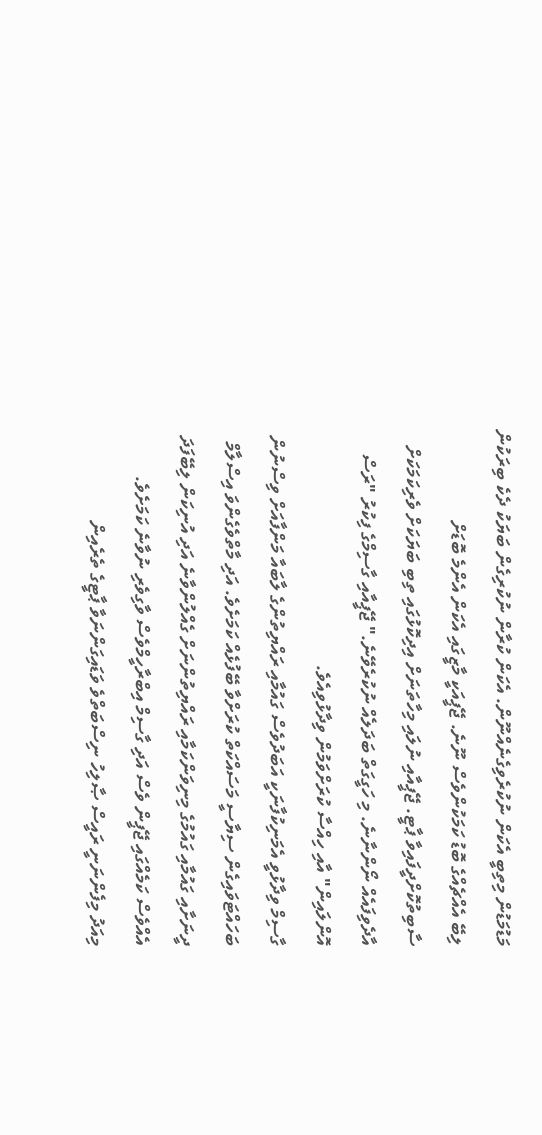މަޑުމަޑުން މިތިބީ އެކަން ނުކުރެވިގެނެއްނޫން. އެކަން ކުރާން ނުކުރިގެން ބަޔަކު ދެކެ ބިރަކުން ލިބޭ އެއްޗެއްގެ ބޮޑު ކަމަކުންވެސް ނޫނެ. ޖޭޕީއަކީ މާޒީގައި އެކަން އެންމެ ބޮޑަށް ސާބިތުކޮށްދީފައިވާ ޕާޓީ. ޖޭޕީއާއި ނުލައި މިހާތަނަށް އިދިކޮޅުގައި ތިބި ބަޔަކަށް ވެރިކަމަކަށް އާދެވިފައެއް ނޯންނާނެ. މި ހަގީގަތް ބަދަލެއް ނުކުރެވޭނެ." ޖޭޕީއާއި ގާސިމްގެ ފިކުރު "ރަސް އޮންލައިން" އާއި ހިއްސާ ކުރަށްވަމުން ވިދާޅުވިއެވެ.
ގާސިމް ވިދާޅުވީ އެމަނިކުފާނަކީ އަބަދުވެސް ގައުމާއި ރައްޔިތުންގެ ލާބައާ މަންފާއަށް ވިސްނުން ބަހައްޓަވައިގެން ސިޔާސީ މަސައްކަތް ކުރަށްވާ ބޭފުޅެއް ކަމަށެވެ. އަދި މާތްވެގެންވަ އިސްލާމް ދީނަށާއި ގައުމާއި ގައުމުގެ މިނިވަންކަމާއި ރައްޔިތުންނަށް ގެއްލުންވާނެ އަދި އުނިކަން ލިބޭފަދަ އެއްވެސް ކަމެއްގައި ޖޭޕީން ވެސް އަދި ގާސިމް އިބްރާހީމްވެސް ވާގިވެރި ނުވާނެ ކަމަށެވެ.
މިއަދު މިފެންނަނީ ރައީސް ޞާލިހު ނިސްބަތްވެ ވަޑައިގަންނަވާ ޕާޓީގެ ތެރެއިން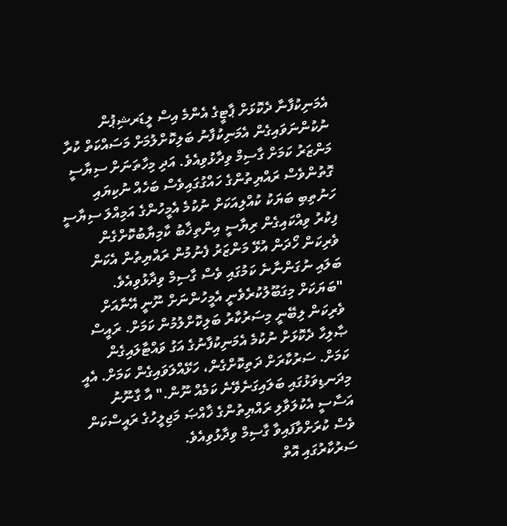އެމަނިކުފާނާ ދެކޮޅަށް ޕާޓީގެ އެންމެ އިސް ލީޑަރޝިޕުން ނުކުންނަވައިގެން އެމަނިކުފާނު ބަލިކޮށްލުމަށް މަސައްކަތް ކުރާ މަންޒަރު ކަމަށް ގާސިމް ވިދާޅުވިއެވެ. އަދި މިހާތަނަށް ސިޔާސީ ގޮތުންވެސް ރައްޔިތުންގެ ހައްގުގައިވެސް ބަހެއް ނުކިޔައި ހަނުތިބި ބަޔަކު ކުއްލިއަކަށް ނުކުމެ އެމީހުންގެ އަމިއްލަ ސިޔާސީ ފިކުރު ވިއްކައިގެން ރިޔާސީ އިންތިޚާބު ކާމިޔާބުކޮށްގެން ވެރިކަން ހޯދަން އުޅޭ މަންޒަރު ފެނުމުން ރައްޔިތުން އެކަން ބަލައި ނުގަންނާނެ ކަމުގައި ވެސް ގާސިމް ވިދާޅުވިއެވެ.
"ބަޔަކަށް މިގަބޫލުކުރެވެނީ އެމީހުންނަށް ނޫނީ އޭނާއަށް ވެރިކަން ލިބޭނީ މިސަރުކާރު ބަލިކޮށްލުމުން ކަމަށް. ރައީސް ޞާލިހާ ދެކޮޅަށް ނުކުމެ އެމަނިކުފާނުގެ އަގު ވައްޓާލައިގެން ކަމަށް. ސަރުކާރަށް ދަތިކޮށްގެން، ހަޅޭއްލަވައިގެން ކަމަށް. އެއީ މިދަނޑިވަޅުގައި ބަލައިގަނެވޭނެ ކަމެއް ނޫން." އާ ގާނޫނު އަސާސީ އެކުލަވާލި ރައްޔިތުންގެ ޚާއްޞަ މަޖިލީހުގެ ރައީސްކަން ވެސް ކުރަށްވާފައިވާ ގާސިމް ވިދާޅުވިއެވެ.
ސަރުކާރުގައި އޮތް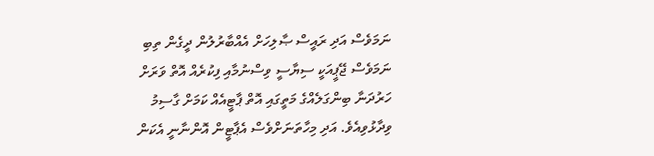ނަމަވެސް އަދި ރައީސް ޞާލިހަށް އެއްބާރުލުން ދީގެން ތިބި ނަމަވެސް ޖޭޕީއަކީ ސިޔާސީ ވިސްނުމާއި ފިކުރެއް އޮތް ވަރަށް ހަރުދަނާ ބިންގަލެއްގެ މަތީގައި އޮތް ޕާޓީއެއް ކަމަށް ގާސިމު ވިދާޅުވިއެވެ. އަދި މިހާތަނަށްވެސް އެޕާޓީން އޮންނާނީ އެކަން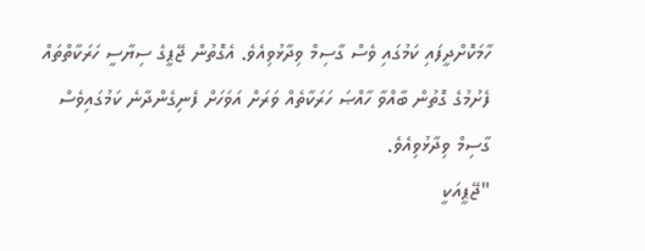ހާމަކޮށްދީފައި ކަމުގައި ވެސް ގާސިމް ވިދާޅުވިއެވެ. އެގޮތުން ޖޭޕީގެ ސިޔާސީ ހަރަކާތްތައް ފެށުމުގެ ގޮތުން ބާއްވާ ހާއްޞަ ހަރަކާތެއް ވަރަށް އަވަހަށް ފެނިގެންދާނެ ކަމުގައިވެސް ގާސިމް ވިދާޅުވިއެވެ.
"ޖޭޕީއަކީ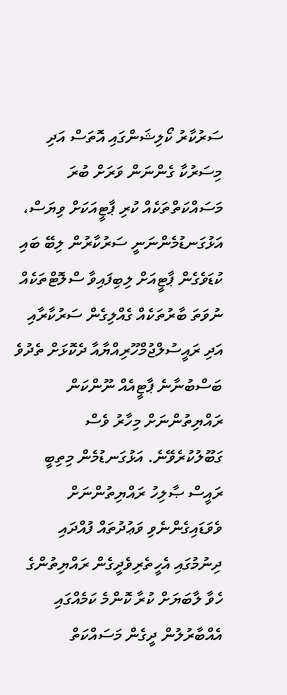ސަރުކާރު ކޯލިޝަންގައި އޮތަސް އަދި މިސަރުކާ ގެންނަން ވަރަށް ބުރަ މަސައްކަތްތަކެއް ކުރި ޕާޓީއަކަށް ވިޔަސް، އަޅުގަނޑުމެންނަނީ ސަރުކާރުން ލިބޭ ބައި ކުޑަވެގެން ޕާޓީއަށް ލިބިފައިވާ ސްލޮޓްތަކެއް ނުވަތަ ބާރުތަކެއް ގެއްލިގެން ސަރުކާރާއި އަދި ރައީސުލްޖުމްހޫރިއްޔާއާ ދެކޮޅަށް ތެދުވެ ބަސްބުނާނެ ޕާޓީއެއް ނޫންކަން ރައްޔިތުންނަށް މިހާރު ވެސް ގަބޫލުކުރެވޭނެ. އަޅުގަނޑުމެން މިތިބީ ރައީސް ޞާލިހު ރައްޔިތުންނަށް ވެވަޑައިގެންނެވި ވަޢުދުތައް ފުއްދައި ދިނުމުގައި އެހީތެރިވެދީގެން ރައްޔިތުންގެ ހެވާ ލާބަޔަށް ކުރާ ކޮންމެ ކަމެއްގައި އެއްބާރުލުން ދީގެން މަސައްކަތް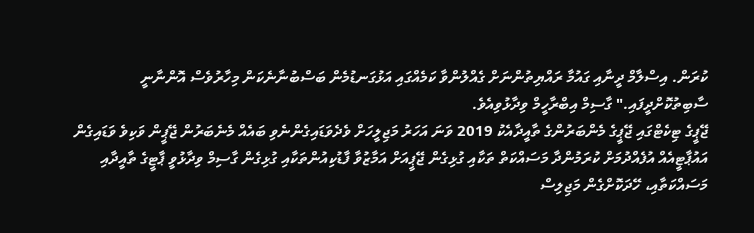ކުރަން. އިސްލާމް ދީނާއި ގައުމާ ރައްޔިތުންނަށް ގެއްލުންވާ ކަމެއްގައި އަޅުގަނޑުމެން ބަސްބުނާނެކަން މިހާރުވެސް އޮންނާނީ ސާބިތުކޮށްދީފައި." ގާސިމް އިބްރާހީމް ވިދާޅުވިއެވެ.
ޖޭޕީގެ ޓިކެޓްގައި ޖޭޕީގެ މެންބަރުންގެ ތާއީދާއެކު 2019 ވަނަ އަހަރު މަޖިލީހަށް ވެދެވަޑައިގެންނެވި ބައެއް މެނެބަރުން ޖޭޕީން ވަކިވެ ވަޑައިގެން އައުޕާޓީއެއް އުފެއްދުމަށް ކުރަމުންދާ މަސައްކަތް ތަކާއި ގުޅިގެން ޖޭޕީއަށް އަމާޒުވާ ފާޑުކިއުންތަކާއި ގުޅިގެން ގާސިމް ވިދާޅުވީ ޕާޓީގެ ތާއީދާއި މަސައްކަތާއި، ހޭދަކޮށްގެން މަޖިލިސް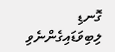ގޮނޑި ލިބިވަޑައިގެންނެވި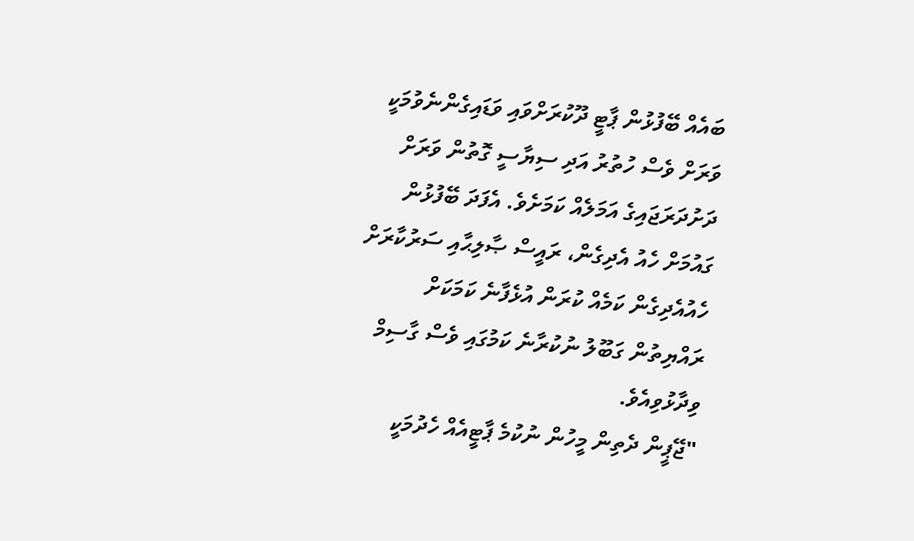ބައެއް ބޭފުޅުން ޕާޓީ ދޫކުރަށްވައި ވަޑައިގެންނެވުމަކީ ވަރަށް ވެސް ހުތުރު އަދި ސިޔާސީ ގޮތުން ވަރަށް ދަށުދަރަޖައިގެ އަމަލެއް ކަމަށެވެ. އެފަދަ ބޭފުޅުން ގައުމަށް ހެއު އެދިގެން، ރައީސް ޞާލިޙާއި ސަރުކާރަށް ހެއުއެދިގެން ކަމެއް ކުރަން އުޅެފާނެ ކަމަކަށް ރައްޔިތުން ގަބޫލު ނުކުރާނެ ކަމުގައި ވެސް ގާސިމް ވިދާޅުވިއެވެ.
"ޖޭޕީން ދެތިން މީހުން ނުކުމެ ޕާޓީއެއް ހެދުމަކީ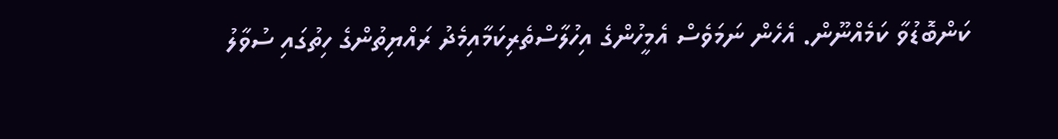ކަންބޮޑުވާ ކަމެއްނޫން. އެހެން ނަމަވެސް އެމީހުންގެ އިހުލާސްތެރިކަމާއިމެދު ރައްޔިތުންގެ ހިތުގައި ސުވާލު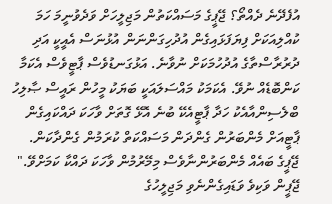އުފެދޭނެ ދެއްތޯ؟ ޖޭޕީގެ މަސައްކަތުން މަޖިލީހަށް ވަދެވުނީމަ ހަމަ ކުއްލިއަކަށް ފިޔަފަޅައިގެން އުދުހިގަންނަން އުޅުނަސް އެއީކީ އަދި ދުރުރާސްތާގެ އުދުހުމަކަށް ނުވާނެ. އަޅުގަނޑުވެސް ޕާޓީވެސް އެކަމާ ކަންބޮޑެއް ނުވޭ. އެކަމަކު މައްސަލައަކީ ބަޔަކު މީހުން ރައީސް ޞާލިހު ބްލެސިންއާއެކު ހަދާ ޕާޓީއެކޭ ބުނެ އޮޅޭ ގޮތަށް ވާހަކަ ދައްކައިގެން ޕާޓީއަށް މެންބަރުން ގެންދަން މަސައްކަތް ކުރަމުން ގެންދާކަން. ޖޭޕީގެ ބައެއް މެންބަރުންނާވެސް މިމޭރުމުން ވާހަކަ ދައްކާ ކަމަށްވޭ." ޖޭޕީން ވަކިވެ ވަޑައިގެންނެވި މަޖިލީހުގެ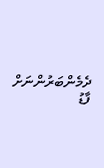ދެމެންބަރުންނަށް ފާޑު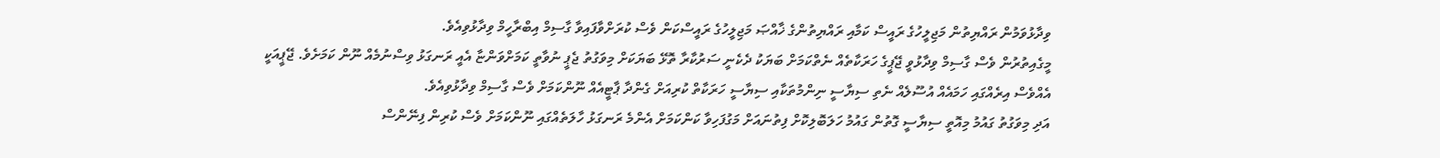ވިދާޅުވަމުން ރައްޔިތުން މަޖިލީހުގެ ރައީސް ކަމާއި ރައްޔިތުންގެ ޚާއްޞަ މަޖިލީހުގެ ރައީސްކަން ވެސް ކުރަށްވާފައިވާ ގާސިމް އިބްރާހީމް ވިދާޅުވިއެވެ.
މީގެއިތުރުން ވެސް ގާސިމް ވިދާޅުވީ ޖޭޕީގެ ހަރަކާތެއް ނެތްކަމަށް ބަޔަކު ދެކެނީ ސަރުކާރާ ތޮޅޭ ބަޔަކަށް މިވަގުތު ޖެޕީ ނުވާތީ ކަމަށްވަންޏާ އެއީ ރަނގަޅު ވިސްނުމެއް ނޫން ކަމަށެވެ. ޖޭޕީއަކީ އެއްވެސް އިރެއްގައި ހަމައެއް އުސޫލެއް ނެތި ސިޔާސީ ނިންމުތަކާއި ސިޔާސީ ހަރަކާތް ކުރިއަށް ގެންދާ ޕާޓީއެއް ނޫންކަމަށް ވެސް ގާސިމް ވިދާޅުވިއެވެ.
އަދި މިވަގުތު ގައުމު މިއޮތީ ސިޔާސީ ގޮތުން ގައުމު ހަލަބޮލިކޮށް ފިތުނައަށް މަގުފަހިވާ ކަންކަމަށް އެންމެ ރަނގަޅު ހާލަތެއްގައި ނޫންކަމަށް ވެސް ކުރިން ފިނޭންސް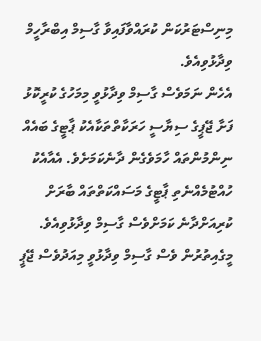މިނިސްޓަރުކަން ކުރައްވާފައިވާ ގާސިމް އިބްރާހީމް ވިދާޅުވިއެވެ.
އެހެން ނަމަވެސް ގާސިމް ވިދާޅުވީ މިމަހުގެ ކުރީކޮޅު ފަށާ ޖޭޕީގެ ސިޔާސީ ހަރަކާތްތަކާއެކު ޕާޓީގެ ބައެއް ނިންމުންތައް ހާމަވެގެން ދާނެކަމަށެވެ. އެއާއެކު ހުއްޓުމެއްނެތި ޕާޓީގެ މަސައްކަތްތައް ބާރަށް ކުރިއަށްދާނެ ކަމަށްވެސް ގާސިމް ވިދާޅުވިއެވެ.
މީގެއިތުރުން ވެސް ގާސިމް ވިދާޅުވީ މިއަދުވެސް ޖޭޕީ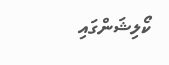ކޯލިޝަންގައި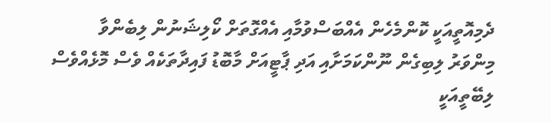ދެމިއޮތީއަކީ ކޮންމެހެން އެއްބަސްވުމާއި އެއްގޮތަށް ކޯލިޝަނުން ލިބެންވާ މިންވަރު ލިބިގެން ނޫންކަމަށާއި އަދި ޕާޓީއަށް މާބޮޑު ފައިދާތަކެއް ވެސް މޮޅެއްވެސް ލިބޭތީއަކީ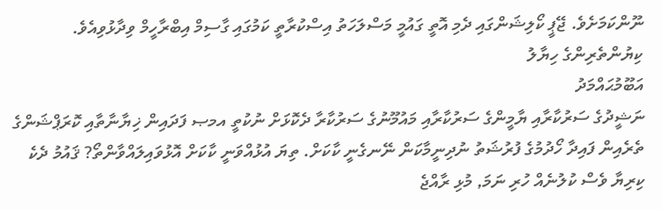ނޫންކަމަށެވެ. ޖޭޕީ ކޯލިޝަންގައި ދެމި އޮތީ ގައުމީ މަސްލަހަތު އިސްކުރާތީ ކަމުގައި ގާސިމް އިބްރާހީމް ވިދާޅުވިއެވެ.
ކިޔުންތެރިންގެ ހިޔާލު
އަބޫމުޙައްމަދު
ނަޝީދުގެ ސަރުކާރާއި ޔާމީންގެ ސަރުކާރާއި މައުމޫނުގެ ސަރުކާރާ ދެކޮޅަށް ނުކުތީ އމޞ ފަދައިން ޚިޔާނާތާއި ކޮރަޕްޝަންގެ ތެރެއިން ފައިދާ ހޯދުމުގެ ފުރުޝަތު ނުދިނީމާކަން ނޭނގެނީ ކާކަށް. ތިޔަ އުޅުއްވަނީ ކާކަށް އޮޅުވައިލައްވާންތޯ? ޤައުމު ދެކެ ކިރިޔާ ވެސް ކުލުނެއް ހުރި ނަމަ, މުޅި ރާއްޖެ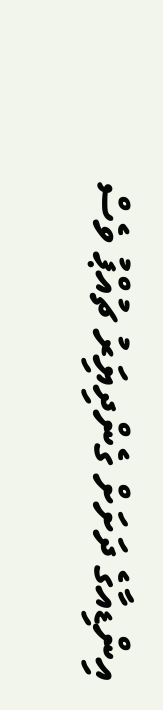އިންޑިއާގެ ދަށަށް ގެންދިޔަިރު ޗުއްޕު ވެސް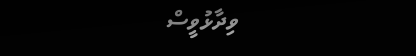ވިދާޅުވީސް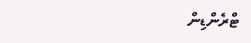ޓްރެންޑިން